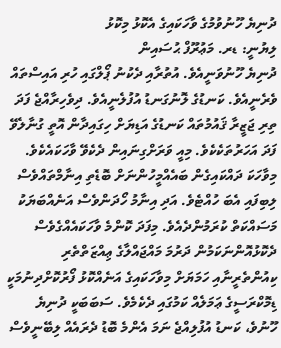ދުނިޔެ ހޫނުވުމުގެ ވާހަކައިގެ އެކޮޅު މިކޮޅު
ލިޔުނީ: ޑރ. މަޢުރޫފް ޙުސައިން
ދުނިޔެ ހޫނުވަނީއެވެ. އުތުރާއި ދެކުނު ޕޯލްގައި ހުރި އައިސްތައް ވެރެނީއެވެ. ކަނޑުގެ ލޮނުގަނޑު އުފުލެނީއެވެ. ދިވެހިރާއްޖެ ފަދަ ތިރި ޖަޒީރާ ޤައުމުތައް ކަނޑުގެ އަޑިޔަށް ހިގައިދާން އޮތީ ގުނާލެވޭ ފަދަ އަހަރުތަކެކެވެ. މިއީ ވަރަށްގިނައިން ދެކެވޭ ވާހަކައެކެވެ. މިވާހަކަ ދައްކައިގެން ބައެއްމީހުންނަށް ބޮޑެތި އިނާމްތައްވެސް ލިބިފައި އެބަ ހުއްޓެވެ. އަދި އިނާމު ހޯދަންވެސް އަނެއްބަޔަކު މަސައްކަތް ކުރަމުންދެއެވެ. މިފަދަ ކޮންމެ ވާހަކައެއްގެވެސް ދެކޮޅުއޮންނަކަމުން ދަރުމަ މައްޖައްލާގެ ޢިއްޒަތްތެރި ކިއުންތެރީނާއި ހަމަޔަށް މިވާހަކައިގެ އަނެއްކޮޅު ފޯރުކޮށްދިނުމަކީ ޑިމޮކްރަސީގެ ޢަމަލެއް ކަމުގައި ދެކެމެވެ. ސަބަބަކީ ދުނިޔެ ހޫނުވެ، ކަނޑު އުފުލިއްޖެ ނަމަ އެންމެ ބޮޑު ދެރައެއް ލިބޭނީވެސް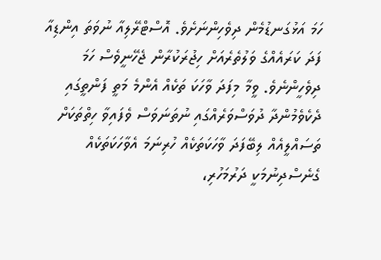ހަމަ އަޅުގަނޑުމެން ދިވެހިންނަށެވެ. އޮސްޓްރޭލިއާ ނުވަތަ އިންޑިއާ ފަދަ ކަރައެއްގެ ވަލުތެރެއަށް ހިޖުރަކުރާން ޖެހޭނީވެސް ހަމަ ދިވެހީންނެވެ. ވީމާ މިފަދަ ވާހަކަ ތަކެއް އެންމެ މަތީ ފަންތީގައި ދެކެވެމުންދާ ދުވަސްވަރެއްގައި ނުތަނަވަސް ވެފައިވާ ހިތްތަކަށް ތަސައްލީއެއް ލިބޭފަދަ ވާހަކަތަކެއް ހުރިނަމަ އެވާހަކަތަކެއް ގެނެސްދިނުމަކީ ދަރުމަހުރި،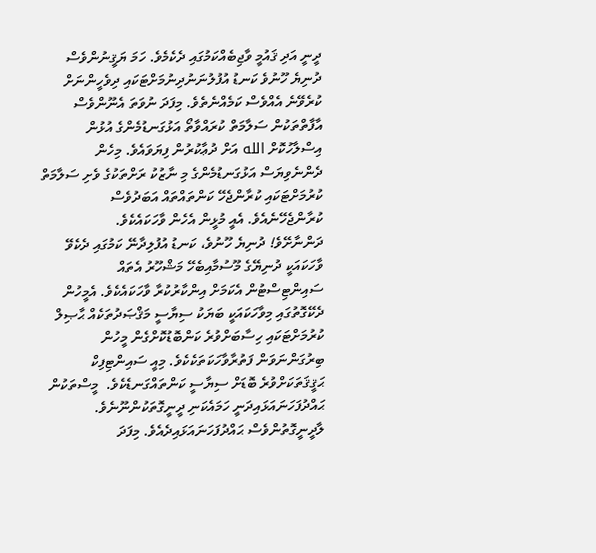ދީނީ އަދި ޤައުމީ ވާޖިބެއްކަމުގައި ދެކެމެވެ. ހަމަ ޔަޤީނުންވެސް ދުނިޔެ ހޫނުވެ ކަނޑު އުފުލުނަނުދިނުމަށްޓަކައި ދިވެހީންނަށް ކުރެވޭނެ އެއްވެސް ކަމެއްނެތެވެ. މިފަދަ ނުވަތަ އެނޫންވެސް އާފާތްތަކުން ސަލާމަތް ކުރައްވާތޯ އަޅުގަނޑުމެންގެ އުޅުން އިސްލާހުކޮށް الله އަށް ދުޢާކުރުން ފިޔަވައެވެ. މިހެން ދެންނެވިޔަސް އަޅުގަނޑުމެންގެ މި ނާޒުކު ރަށްތަކުގެ ވެށި ސަލާމަތް ކުރުމަށްޓަކައި ކުރާންޖެހޭ ކަންތައްތައް އަބަދުވެސް ކުރާންޖެހޭނެއެވެ. އެއީ މުޅީން އެހެން ވާހަކައެކެވެ.
ދަންނާށޭވެ! ދުނިޔެ ހޫނުވެ، ކަނޑު އުފުލިދާނޭ ކަމުގައި ދެކެވޭ ވާހަކައަކީ ދުނިޔޭގެ މޫސުމާއިބެހޭ މަޝްހޫރު އެތައް ސައިންޓިސްޓުން އެކަމަށް އިންކާރުކުރާ ވާހަކައެކެވެ. އެމީހުން ދެކޭގޮތުގައި މިވާހަކައަކީ ބަޔަކު ސިޔާސީ މަޤްޞަދުތަކެއް ޙާޞިލް ކުރުމަށްޓަކައި ހިސާބަށްވުރެ ކަންބޮޑުކޮށްގެން މީހުން ބިރުގަންނަވަން ފަތުރާވާހަކަތަކެކެވެ. މިއީ ސައިންޓިފިކް ޙަޤީޤަތަކަށްވުރެ ބޮޑަށް ސިޔާސީ ކަންތައްގަނޑެކެވެ.  މީސްތަކުން ޙައްދުފަހަނައަޅައިދަނީ ހަމައެކަނި ދީނީގޮތަކުންނޫނެވެ. ލާދީނީގޮތުންވެސް ޙައްދުފަހަނައަޅައިދެއެވެ. މިފަދަ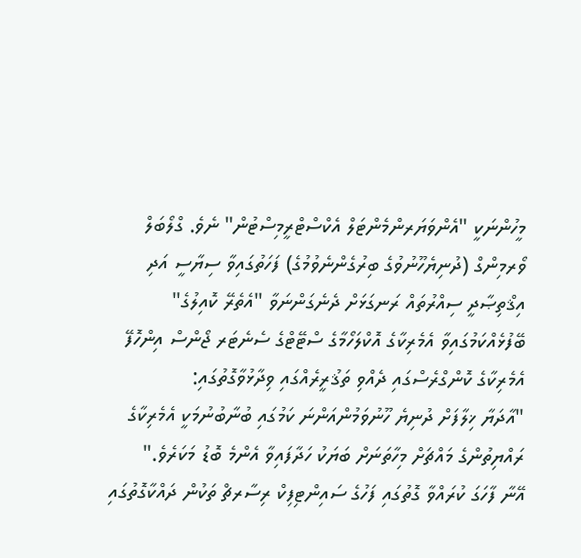މީހުންނަކީ "އެންވަޔަރންމެންޓަލް އެކްސްޓްރީމިސްޓުން" ނެވެ. ގްލޯބަލް ވޯރމިންގް (ދުނިޔެހޫނުވުގެ ބިރުގެންނެވުމުގެ) ފަހަތުގައިވާ ސިޔާސީ އަދި އިޤްތިޞާދީ ސިއްރުތައް ރަނގަޅަށް ދެނެގަންނަވާ "އެތެރޭ ކޮއިލުގެ" ބޭފުޅެއްކަމުގައިވާ އެމެރިކާގެ އޮކްލަހޯމާގެ ސްޓޭޓްގެ ސެނެޓަރ ޖޯންސް އިންހޮފޭ އެމެރިކާގެ ކޮންގްރެސްގައި ދެއްވި ތަޤުރީރެއްގައި ވިދާޅުވާގޮތުގައި:
"އާދަޔާ ޚިލާފަށް ދުނިޔެ ހޫނުވަމުންއަންނަ ކަމުގައި ބުނާބުނުމަކީ އެމެރިކާގެ ރައްޔިތުންގެ މައްޗަށް މިހާތަނަށް ބަޔަކު ހަދާފައިވާ އެންމެ ބޮޑު މަކަރެވެ."
އޭނާ ފާހަގަ ކުރައްވާ ގޮތުގައި ފަހުގެ ސައިންޓިފިކް ރިސާރޗް ތަކުން ދައްކާގޮތުގައި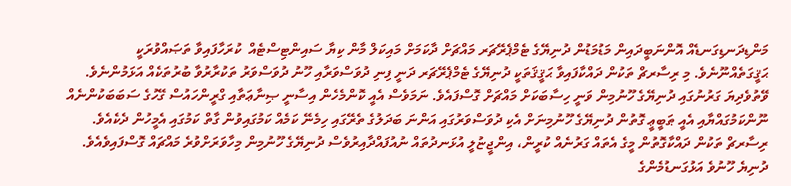މަންޑިދަނޑިގަނޑެއް އޮންނަބީދައިން މަޑުމަޑުން ދުނިޔޭގެ ޓެމްޕެރޭޗަރ މައްޗަށް ދާކަމަށް މައިކަލް މާން ކިޔާ ސައިންޓިސްޓެއް  ކުރަހާފައިވާ ތަޞައްވުރަކީ ޙަޤީގަތެއްނޫނެވެ. މި ރިސާރޗް ތަކުން ދައްކާފައިވާ ޙަޤީޤަތަކީ ދުނިޔޭގެ ޓެމްޕެރޭޗަރ ދަނީ ފިނި ދުވަސްވަރާއި ހޫނު ދުވަސްވަރު ތަކުރާރުވާ ބުރުތަކެއް އަޅަމުންނެވެ. ވޭތުވެދިޔަ ގަރުނުގައި ދުނިޔޭގެ ހޫނުމިން ވަނީ ހިސާބަކަށް މައްޗަށް ގޮސްފައެވެ. ނަމަވެސް އެއީ ކޮންމެހެން އިސާނީ ޞިނާޢަތާއި ގްރީންހައުސް ގޭހުގެ ސަބަބަކުންނެއް ނޫންކަމުގައްޔާއި އެއީ ޠަބީޢީ ގޮތުން ދުނިޔޭގެ ހޫނުމިނަށް އެކި ދުވަސްވަރުގައި އަންނަ ބަދަލުގެ ތެރޭގައި ހިމެނޭ ކަމެއް ކަމުގައިވުން ގާތް ކަމުގައި އެމީހުން ދެކެއެވެ. ރިސާރޗް ތަކުން ދައްކާގޮތުން މީގެ އެތައް ގަރުނެއް ކުރީން، އިންޖީޏުލީ އުޅަނދުތައް ނުއުފައްދާއިރުވެސް ދުނިޔޭގެ ހޫނުމިން މިހާވަރަށްވުރެ މައްޗައް ގޮސްފައިވެއެވެ.
ދުނިޔެ ހޫނުވެ އަޅުގަނޑުމެންގެ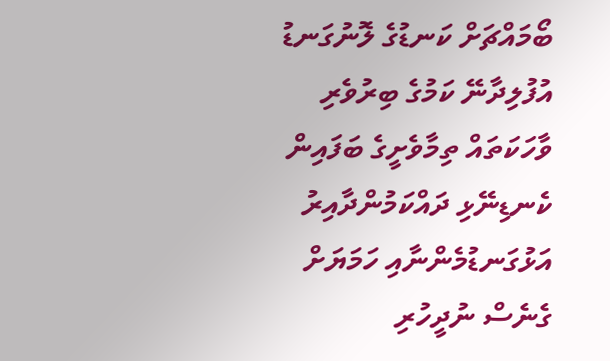ބޯމައްޗަށް ކަނޑުގެ ލޮނުގަނޑު އުފުލިދާނޭ ކަމުގެ ބިރުވެރި ވާހަކަތައް ތިމާވެށީގެ ބަފައިން ކެނޑިނޭޅި ދައްކަމުންދާއިރު އަޅުގަނޑުމެންނާއި ހަމަޔަށް ގެނެސް ނުދީހުރި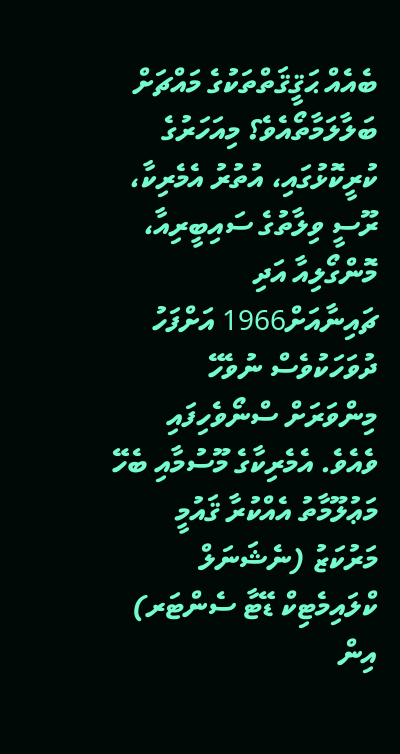ބެއެއް ޙަޤީޤަތްތަކުގެ މައްޗަށް ބަލާލަމާތޯއެވެ؟ މިއަހަރުގެ ކުރީކޮޅުގައި، އުތުރު އެމެރިކާ، ރޫސީ ވިލާތުގެ ސައިބީރިއާ، މޮންގޯލިއާ އަދި ޗައިނާއަށް1966 އަށްފަހު ދުވަހަކުވެސް ނުވެހޭ މިންވަރަށް ސްނޯވެހިފައި ވެއެވެ. އެމެރިކާގެ މޫސުމާއި ބެހޭ މަޢުލޫމާތު އެއްކުރާ ޤައުމީ މަރުކަޒު (ނެޝަނަލް ކްލައިމެޓިކް ޑޭޓާ ސެންޓަރ) އިން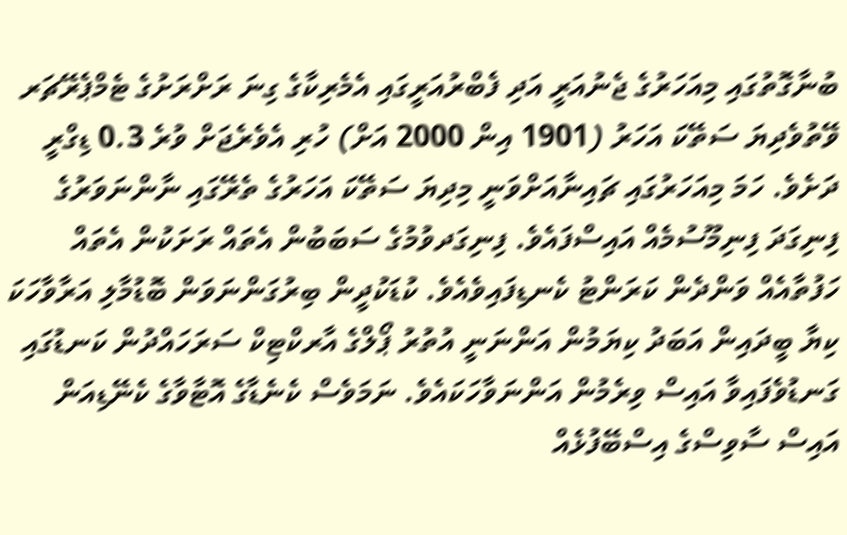ބުނާގޮތުގައި މިއަހަރުގެ ޖެނުއަރީ އަދި ފެބްރުއަރީގައި އެމެރިކާގެ ގިނަ ރަށްރަށުގެ ޓެމްޕެރޭޗަރ ވޭތުވެދިޔަ ސަތޭކަ އަހަރު (1901 އިން 2000 އަށް) ހުރި އެވެރެޖަށް ވުރެ 0.3 ޑިގްރީ ދަށެވެ. ހަމަ މިއަހަރުގައި ޗައިނާއަށްވަނީ މިދިޔަ ސަތޭކަ އަހަރުގެ ތެރޭގައި ނާންނަވަރުގެ ފިނިގަދަ ފިނިމޫސުމެއް އައިސްފައެވެ. ފިނިގަދވުމުގެ ސަބަބުން އެތައް ރަށަކުން އެތައް ހަފުތާއެއް ވަންދެން ކަރަންޓު ކެނޑިފައިވެއެވެ. ކުޑަކުދީން ބިރުގަންނަވަން ބޮޑުމާލި އަރާވާހަކަ ކިޔާ ބީދައިން އަބަދު ކިޔަމުން އަންނަނީ އުތުރު ޕޯލްގެ އާރކްޓިކް ސަރަހައްދުން ކަނޑުގައި ގަނޑުވެފައިވާ އައިސް ވިރެމުން އަންނަވާހަކައެވެ. ނަމަވެސް ކެނެޑާގެ އޮޓާވާގެ ކެނޭޑިއަން އައިސް ސާވިސްގެ އިސްބޭފުޅެއް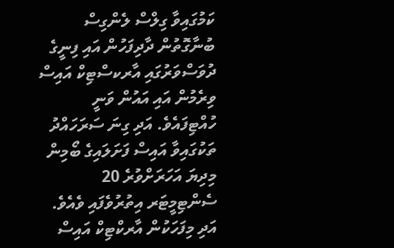ކަމުގައިވާ ގިލްސް ލެންގިސް ބުނާގޮތުން ދާދިފަހުން އައި ފިނީގެ ދުވަސްވަރުގައި އާރކސްޓިކް އައިސް ވިރެމުން އައި އައުން ވަނީ ހުއްޓިފައެވެ. އަދި ގިނަ ސަރަހައްދު ތަކުގައިވާ އައިސް ފަށަލައިގެ ބޯމިން މިދިޔަ އަހަރަށްވުރެ 20 ސެންޓިމީޓަރ އިތުރުވެފައި ވެއެވެ. އަދި މިފަހަކުން އާރކްޓިކް އައިސް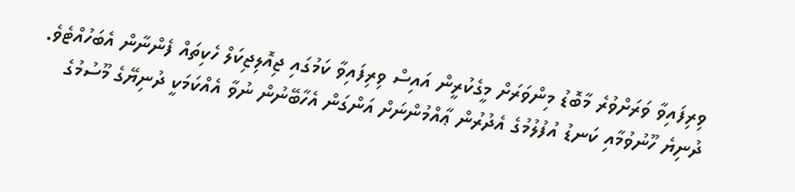ވިރިފައިވާ ވަރަށްވުރެ މާބޮޑު މިންވަރަށް މީގެކުރީން އައިސް ވިރިފައިވާ ކަމުގައި ޖިއޮލިޖިކަލް ހެކިތައް ފެންނާން އެބަހުއްޓެވެ. ދުނިޔެ ހޫނުވުމާއި ކަނޑު އުފުލުމުގެ އެދުރުން ޢާއްމުންނަށް އަންގަން އެހާބޭނުން ނުވާ އެއްކަމަކީ ދުނިޔޭގެ މޫސުމުގެ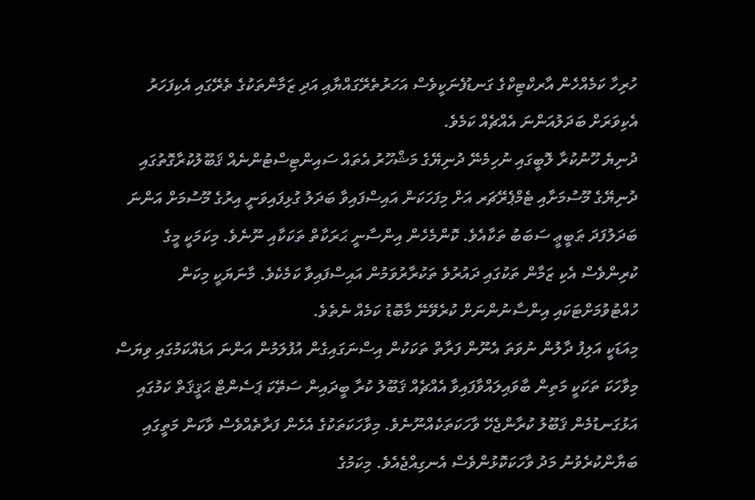ހުރިހާ ކަމެއްހެން އާރކްޓިކްގެ ގަނޑުފެނަކީވެސް އަހަރުތެރޭގައްޔާއި އަދި ޒަމާންތަކުގެ ތެރޭގައި އެކިފަހަރު އެކިވަރަށް ބަދަލުއަންނަ އެއްޗެއް ކަމެވެ.
ދުނިޔެ ހޫނުކުރާ ލޮބީގައި ނުހިމެނޭ ދުނިޔޭގެ މަޝްހޫރު އެތައް ސައިންޓިސްޓުންނެއް ޤަބޫލުކުރާގޮތުގައި ދުނިޔޭގެ މޫސުމަށާއި ޓެމްޕެރޭޗަރ އަށް މިފަހަކަން އައިސްފައިވާ ބަދަލު ގުޅިފައިވަނީ އިރުގެ މޫސުމަށް އަންނަ ބަދަލުފަދަ ޠަބީޢީ ސަބަބު ތަކާއެވެ. ކޮންމެހެން އިންސާނީ ޙަރަކާތް ތަކަކާއި ނޫނެވެ. މިކަމަކީ މީގެ ކުރިންވެސް އެކި ޒަމާން ތަކުގައި ދައުރުވެ ތަކުރާރުވަމުން އައިސްފައިވާ ކަމެކެވެ. މާނަޔަކީ މިކަން ހުއްޓުވުމަށްޓަކައި އިންސާނުންނަށް ކުރެވޭނޭ މާބޮޑު ކަމެއް ނެތެވެ.
މިއަޑަކީ އަލިފު ދާލުން ނުވަތަ އެނޫން ފަރާތް ތަކަކުން އިސްނަގައިގެން އުފުލަމުން އަންނަ އަޑެއްކަމުގައި ވިޔަސް މިވާހަކަ ތަކަކީ މަތިން ބާވައިލައްވާފައިވާ އެއްޗެއް ޤަބޫލު ކުރާ ބީދައިން ސަތޭކަ ޕަސެންޓް ޙަޤީޤަތް ކަމުގައި އަޅުގަނޑުމެން ޤަބޫލު ކުރާންޖެހޭ ވާހަކަތަކެއްނޫނެވެ. މިވާހަކަތަކުގެ އެހެން ފަރާތެއްވެސް ވާކަން މަތީގައި ބަޔާންކުރެވުނު މަދު ވާހަކަކޮޅުންވެސް އެނގިއްޖެއެވެ. މިކަމުގެ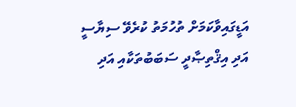އަޑީގައިވާކަމަށް ތުހުމަތު ކުރެވޭ ސިޔާސީ އަދި އިޤްތިޞާދީ ސަބަބުތަކާއި އަދި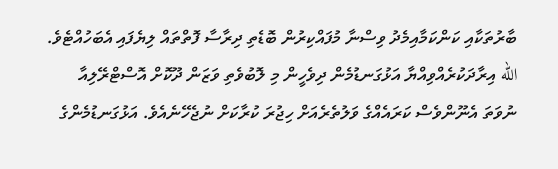ބާރުތަކާއި ކަންކަމާއިމެދު ވިސްނާ މުފައްކިރުން ބޮޑެތި ދިރާސާ ފޮތްތައް ލިޔެފައި އެބަހުއްޓެވެ.  الله އިރާދަކުރެއްވިއްޔާ އަޅުގަނޑުމެން ދިވެހީން މި ލޮބުވެތި ވަޒަން ދޫކޮށް އޮސްޓްރޭލިއާ ނުވަތަ އެނޫންވެސް ކަރައެއްގެ ވަލުތެރެއަށް ހިޖުރަ ކުރާކަށް ނުޖެހޭނެއެވެ. އަޅުގަނޑުމެންގެ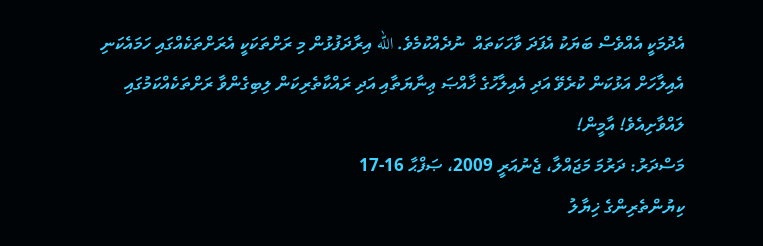އެދުމަކީ އެއްވެސް ބަޔަކު އެފަދަ ވާހަކަތައް  ނުދެއްކުމެވެ. الله އިރާދަފުޅުން މި ރަށްތަކަކީ އެރަށްތަކެއްގައި ހަމައެކަނި އެއިލާހަށް އަޅުކަން ކުރެވޭ އަދި އެއިލާހުގެ ޚާއްޞަ ޢިނާޔަތާއި އަދި ރައްކާތެރިކަން ލިބިގެންވާ ރަށްތަކެއްކަމުގައި ލައްވާށިއެވެ! އާމީން!
މަސްދަރު: ދަރުމަ މަޖައްލާ، ޖެނުއަރީ 2009، ޞަފްޙާ 16-17
ކިޔުންތެރިންގެ ޚިޔާލު